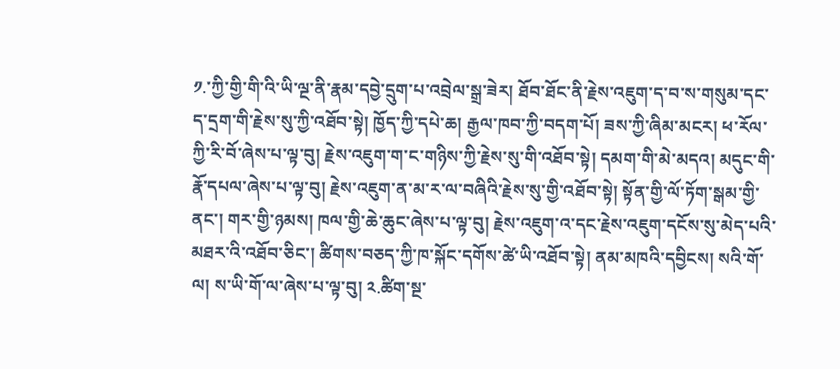༡.་ཀྱི་གྱི་གི་འི་ཡི་ལྔ་ནི་རྣམ་དབྱེ་དྲུག་པ་འབྲེལ་སྒྲ་ཟེར། ཐོབ་ཐོང་ནི་རྗེས་འཇུག་ད་བ་ས་གསུམ་དང་ད་དྲག་གི་རྗེས་སུ་ཀྱི་འཐོབ་སྟེ། ཁྱོད་ཀྱི་དཔེ་ཆ། རྒྱལ་ཁབ་ཀྱི་བདག་པོ། ཟས་ཀྱི་ཞིམ་མངར། ཕ་རོལ་ཀྱི་རི་བོ་ཞེས་པ་ལྟ་བུ། རྗེས་འཇུག་ག་ང་གཉིས་ཀྱི་རྗེས་སུ་གི་འཐོབ་སྟེ། དམག་གི་མེ་མདའ། མདུང་གི་རྣོ་དཔལ་ཞེས་པ་ལྟ་བུ། རྗེས་འཇུག་ན་མ་ར་ལ་བཞིའི་རྗེས་སུ་གྱི་འཐོབ་སྟེ། སྟོན་གྱི་ལོ་ཏོག་སྒམ་གྱི་ནང་། གར་གྱི་ཉམས། ཁལ་གྱི་ཆེ་ཆུང་ཞེས་པ་ལྟ་བུ། རྗེས་འཇུག་འ་དང་རྗེས་འཇུག་དངོས་སུ་མེད་པའི་མཐར་འི་འཐོབ་ཅིང་། ཚིགས་བཅད་ཀྱི་ཁ་སྐོང་དགོས་ཚེ་ཡི་འཐོབ་སྟེ། ནམ་མཁའི་དབྱིངས། སའི་གོ་ལ། ས་ཡི་གོ་ལ་ཞེས་པ་ལྟ་བུ། ༢.ཚིག་སྔ་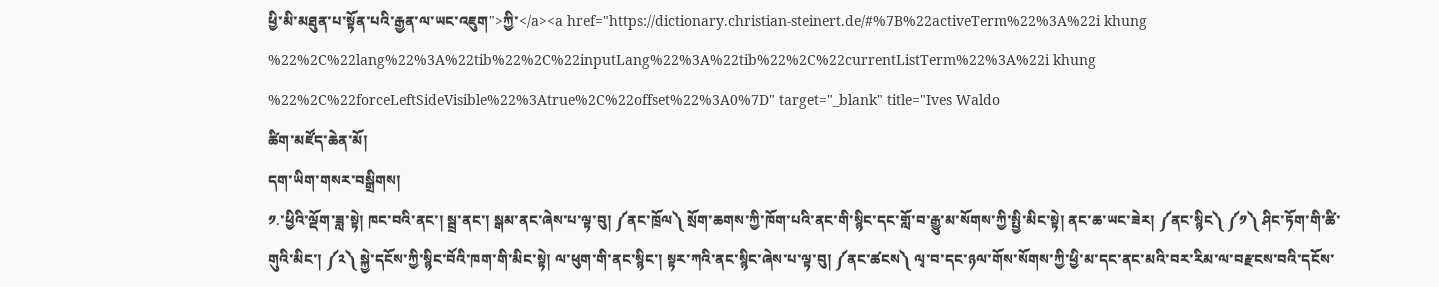ཕྱི་མི་མཐུན་པ་སྟོན་པའི་རྒྱན་ལ་ཡང་འཇུག">ཀྱི་</a><a href="https://dictionary.christian-steinert.de/#%7B%22activeTerm%22%3A%22i khung %22%2C%22lang%22%3A%22tib%22%2C%22inputLang%22%3A%22tib%22%2C%22currentListTerm%22%3A%22i khung %22%2C%22forceLeftSideVisible%22%3Atrue%2C%22offset%22%3A0%7D" target="_blank" title="Ives Waldo
ཚིག་མཛོད་ཆེན་མོ།
དག་ཡིག་གསར་བསྒྲིགས།
༡.་ཕྱིའི་ལྡོག་ཟླ་སྟེ། ཁང་བའི་ནང་། སྦྲ་ནང་། སྒམ་ནང་ཞེས་པ་ལྟ་བུ། ༼ནང་ཁྲོལ༽ སྲོག་ཆགས་ཀྱི་ཁོག་པའི་ནང་གི་སྙིང་དང་གློ་བ་རྒྱུ་མ་སོགས་ཀྱི་སྤྱི་མིང་སྟེ། ནང་ཆ་ཡང་ཟེར། ༼ནང་སྙིང༽ ༼༡༽ ཤིང་ཏོག་གི་ཚི་གུའི་མིང་། ༼༢༽ སྐྱེ་དངོས་ཀྱི་སྙིང་བོའི་ཁག་གི་མིང་སྟེ། ལ་ཕུག་གི་ནང་སྙིང་། སྟར་ཀའི་ནང་སྙིང་ཞེས་པ་ལྟ་བུ། ༼ནང་ཚངས༽ ལྭ་བ་དང་ཉལ་གོས་སོགས་ཀྱི་ཕྱི་མ་དང་ནང་མའི་བར་རིམ་ལ་བརྫངས་བའི་དངོས་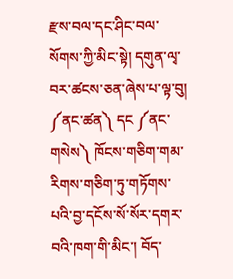རྫས་བལ་དང་ཤིང་བལ་སོགས་ཀྱི་མིང་སྟེ། དགུན་ལྭ་བར་ཚངས་ཅན་ཞེས་པ་ལྟ་བུ། ༼ནང་ཚན༽ དང ༼ནང་གསེས༽ ཁོངས་གཅིག་གམ་རིགས་གཅིག་ཏུ་གཏོགས་པའི་བྱ་དངོས་སོ་སོར་དགར་བའི་ཁག་གི་མིང་། བོད་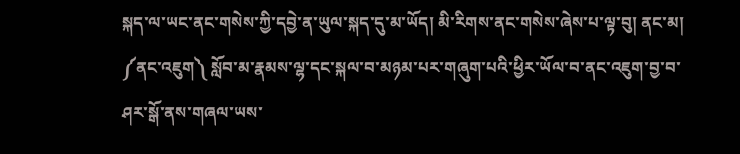སྐད་ལ་ཡང་ནང་གསེས་ཀྱི་དབྱེ་ན་ཡུལ་སྐད་དུ་མ་ཡོད། མི་རིགས་ནང་གསེས་ཞེས་པ་ལྟ་བུ། ནང་མ། ༼ནང་འཇུག༽ སློབ་མ་རྣམས་ལྷ་དང་སྐལ་བ་མཉམ་པར་གཞུག་པའི་ཕྱིར་ཡོལ་བ་ནང་འཇུག་བྱ་བ་ཤར་སྒོ་ནས་གཞལ་ཡས་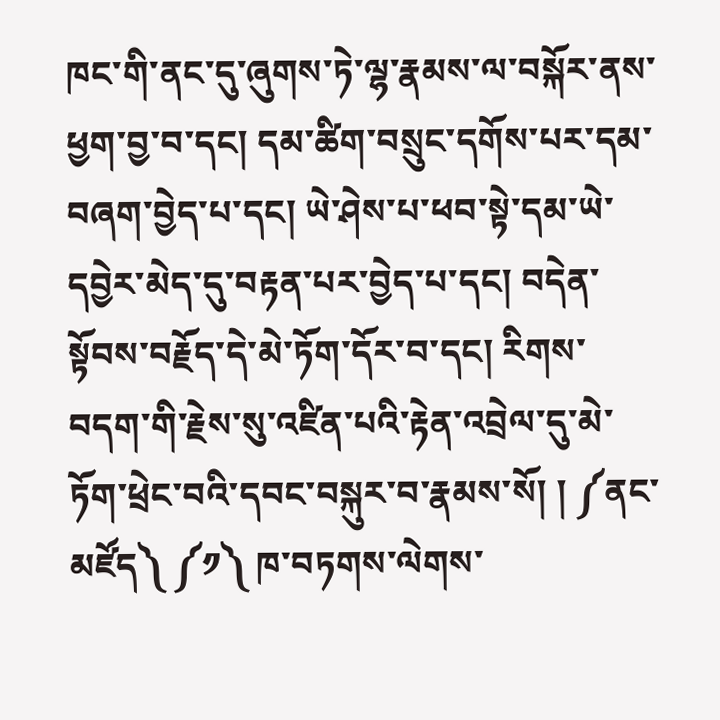ཁང་གི་ནང་དུ་ཞུགས་ཏེ་ལྷ་རྣམས་ལ་བསྐོར་ནས་ཕྱག་བྱ་བ་དང། དམ་ཚིག་བསྲུང་དགོས་པར་དམ་བཞག་བྱེད་པ་དང། ཡེ་ཤེས་པ་ཕབ་སྟེ་དམ་ཡེ་དབྱེར་མེད་དུ་བརྟན་པར་བྱེད་པ་དང། བདེན་སྟོབས་བརྗོད་དེ་མེ་ཏོག་དོར་བ་དང། རིགས་བདག་གི་རྗེས་སུ་འཛིན་པའི་རྟེན་འབྲེལ་དུ་མེ་ཏོག་ཕྲེང་བའི་དབང་བསྐུར་བ་རྣམས་སོ། ། ༼ནང་མཛོད༽ ༼༡༽ ཁ་བཏགས་ལེགས་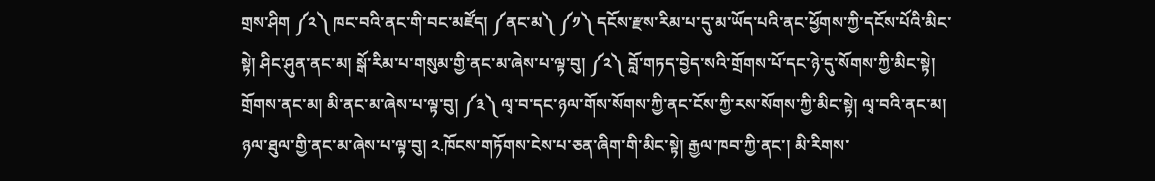གྲས་ཤིག ༼༢༽ ཁང་བའི་ནང་གི་བང་མཛོད། ༼ནང་མ༽ ༼༡༽ དངོས་རྫས་རིམ་པ་དུ་མ་ཡོད་པའི་ནང་ཕྱོགས་ཀྱི་དངོས་པོའི་མིང་སྟེ། ཤིང་ཤུན་ནང་མ། སྒོ་རིམ་པ་གསུམ་གྱི་ནང་མ་ཞེས་པ་ལྟ་བུ། ༼༢༽ བློ་གཏད་བྱེད་སའི་གྲོགས་པོ་དང་ཉེ་དུ་སོགས་ཀྱི་མིང་སྟེ། གྲོགས་ནང་མ། མི་ནང་མ་ཞེས་པ་ལྟ་བུ། ༼༣༽ ལྭ་བ་དང་ཉལ་གོས་སོགས་ཀྱི་ནང་ངོས་ཀྱི་རས་སོགས་ཀྱི་མིང་སྟེ། ལྭ་བའི་ནང་མ། ཉལ་ཐུལ་གྱི་ནང་མ་ཞེས་པ་ལྟ་བུ། ༢.ཁོངས་གཏོགས་ངེས་པ་ཅན་ཞིག་གི་མིང་སྟེ། རྒྱལ་ཁབ་ཀྱི་ནང་། མི་རིགས་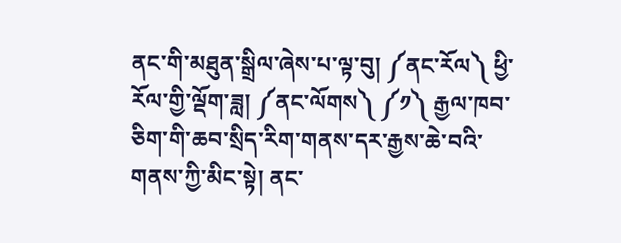ནང་གི་མཐུན་སྒྲིལ་ཞེས་པ་ལྟ་བུ། ༼ནང་རོལ༽ ཕྱི་རོལ་གྱི་ལྡོག་ཟླ། ༼ནང་ལོགས༽ ༼༡༽ རྒྱལ་ཁབ་ཅིག་གི་ཆབ་སྲིད་རིག་གནས་དར་རྒྱས་ཆེ་བའི་གནས་ཀྱི་མིང་སྟེ། ནང་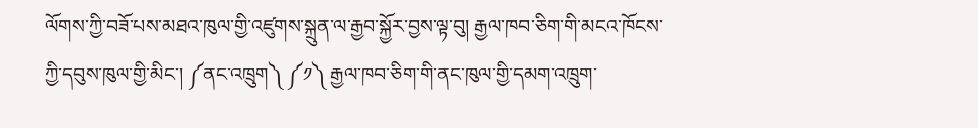ལོགས་ཀྱི་བཟོ་པས་མཐའ་ཁུལ་གྱི་འཛུགས་སྐྲུན་ལ་རྒྱབ་སྐྱོར་བྱས་ལྟ་བུ། རྒྱལ་ཁབ་ཅིག་གི་མངའ་ཁོངས་ཀྱི་དབུས་ཁུལ་གྱི་མིང་། ༼ནང་འཁྲུག༽ ༼༡༽ རྒྱལ་ཁབ་ཅིག་གི་ནང་ཁུལ་གྱི་དམག་འཁྲུག་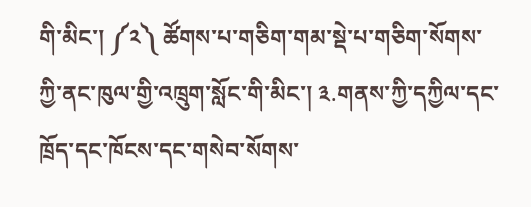གི་མིང་། ༼༢༽ ཚོགས་པ་གཅིག་གམ་སྡེ་པ་གཅིག་སོགས་ཀྱི་ནང་ཁུལ་གྱི་འཁྲུག་སློང་གི་མིང་། ༣.གནས་ཀྱི་དཀྱིལ་དང་ཁྲོད་དང་ཁོངས་དང་གསེབ་སོགས་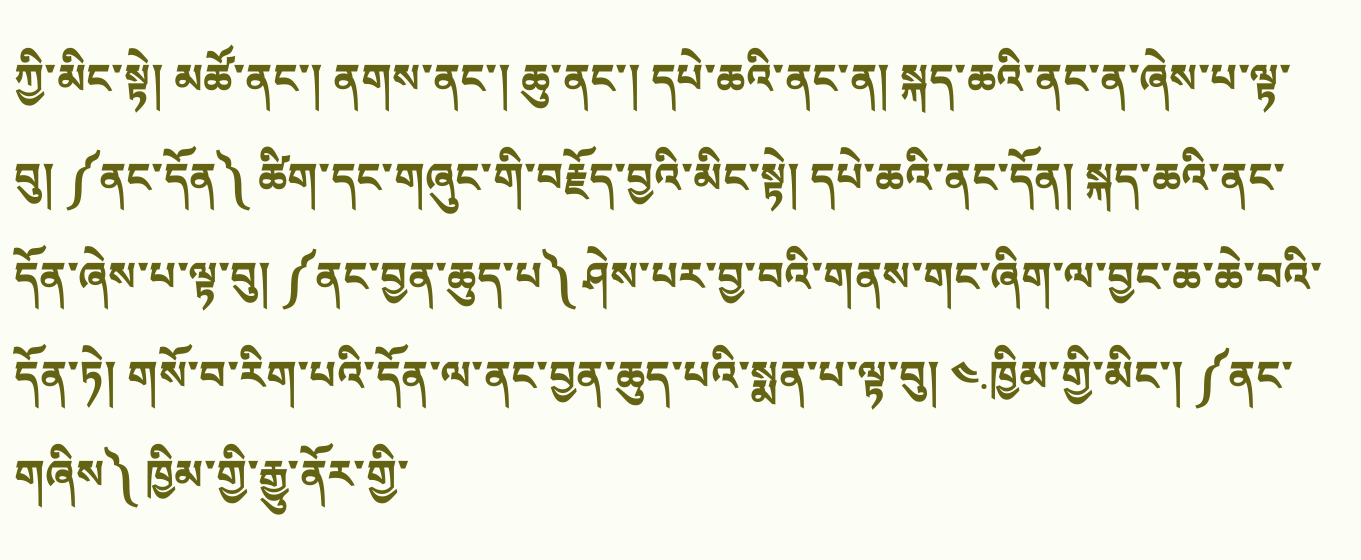ཀྱི་མིང་སྟེ། མཚོ་ནང་། ནགས་ནང་། ཆུ་ནང་། དཔེ་ཆའི་ནང་ན། སྐད་ཆའི་ནང་ན་ཞེས་པ་ལྟ་བུ། ༼ནང་དོན༽ ཚིག་དང་གཞུང་གི་བརྗོད་བྱའི་མིང་སྟེ། དཔེ་ཆའི་ནང་དོན། སྐད་ཆའི་ནང་དོན་ཞེས་པ་ལྟ་བུ། ༼ནང་བྱན་ཆུད་པ༽ ཤེས་པར་བྱ་བའི་གནས་གང་ཞིག་ལ་བྱང་ཆ་ཆེ་བའི་དོན་ཏེ། གསོ་བ་རིག་པའི་དོན་ལ་ནང་བྱན་ཆུད་པའི་སྨན་པ་ལྟ་བུ། ༤.ཁྱིམ་གྱི་མིང་། ༼ནང་གཞིས༽ ཁྱིམ་གྱི་རྒྱུ་ནོར་གྱི་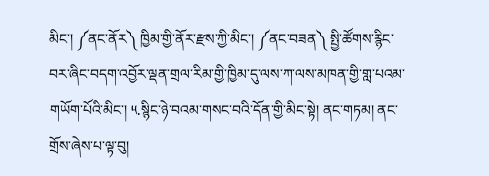མིང་། ༼ནང་ནོར༽ ཁྱིམ་གྱི་ནོར་རྫས་ཀྱི་མིང་། ༼ནང་བཟན༽ སྤྱི་ཚོགས་རྙིང་བར་ཞིང་བདག་འབྱོར་ལྡན་གྲལ་རིམ་གྱི་ཁྱིམ་དུ་ལས་ཀ་ལས་མཁན་གྱི་གླ་པའམ་གཡོག་པོའི་མིང་། ༥.སྙིང་ཉེ་བའམ་གསང་བའི་དོན་གྱི་མིང་སྟེ། ནང་གཏམ། ནང་གྲོས་ཞེས་པ་ལྟ་བུ།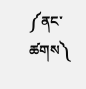༼ནང་ཚགས༽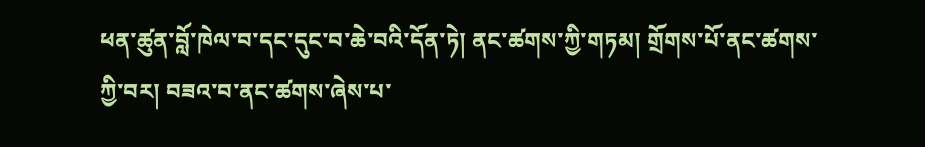ཕན་ཚུན་བློ་ཁེལ་བ་དང་དུང་བ་ཆེ་བའི་དོན་ཏེ། ནང་ཚགས་ཀྱི་གཏམ། གྲོགས་པོ་ནང་ཚགས་ཀྱི་བར། བཟའ་བ་ནང་ཚགས་ཞེས་པ་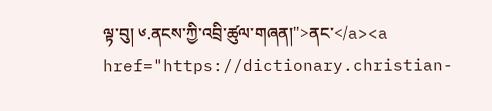ལྟ་བུ། ༦.ནངས་ཀྱི་འབྲི་ཚུལ་གཞན།">ནང་</a><a href="https://dictionary.christian-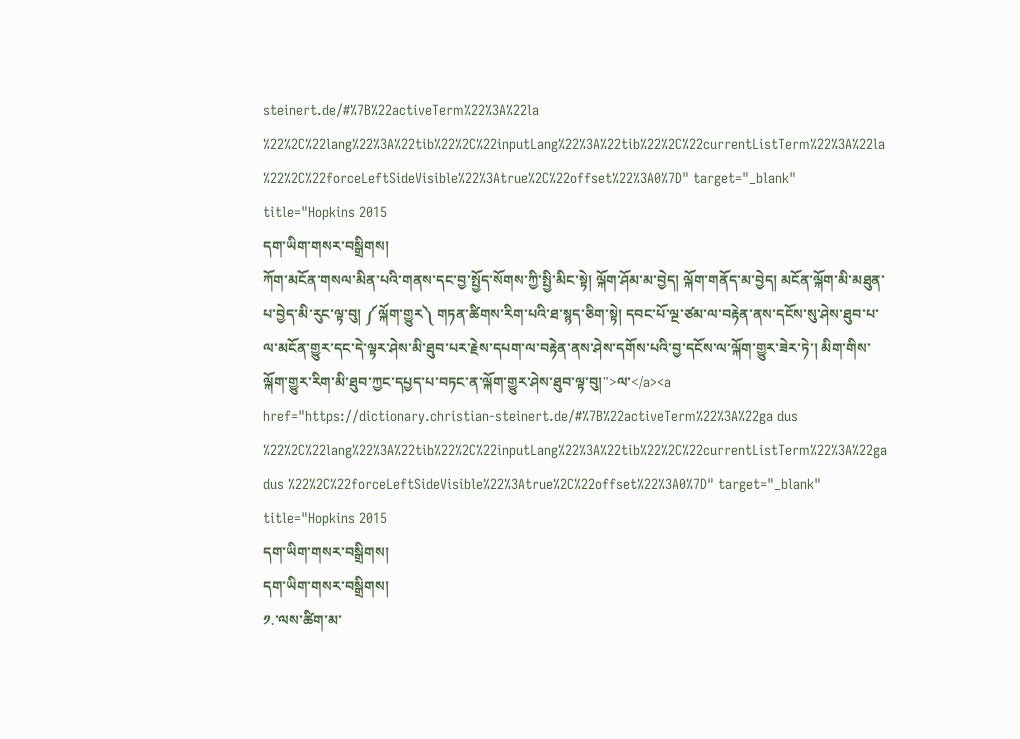steinert.de/#%7B%22activeTerm%22%3A%22la %22%2C%22lang%22%3A%22tib%22%2C%22inputLang%22%3A%22tib%22%2C%22currentListTerm%22%3A%22la %22%2C%22forceLeftSideVisible%22%3Atrue%2C%22offset%22%3A0%7D" target="_blank" title="Hopkins 2015
དག་ཡིག་གསར་བསྒྲིགས།
ཀོག་མངོན་གསལ་མིན་པའི་གནས་དང་བྱ་སྤྱོད་སོགས་ཀྱི་སྤྱི་མིང་སྟེ། ལྐོག་ཤོམ་མ་བྱེད། ལྐོག་གནོད་མ་བྱེད། མངོན་ལྐོག་མི་མཐུན་པ་བྱེད་མི་རུང་ལྟ་བུ། ༼ལྐོག་གྱུར༽ གཏན་ཚིགས་རིག་པའི་ཐ་སྙད་ཅིག་སྟེ། དབང་པོ་ལྔ་ཙམ་ལ་བརྟེན་ནས་དངོས་སུ་ཤེས་ཐུབ་པ་ལ་མངོན་གྱུར་དང་དེ་ལྟར་ཤེས་མི་ཐུབ་པར་རྗེས་དཔག་ལ་བརྟེན་ནས་ཤེས་དགོས་པའི་བྱ་དངོས་ལ་ལྐོག་གྱུར་ཟེར་ཏེ་། མིག་གིས་ལྐོག་གྱུར་རིག་མི་ཐུབ་ཀྱང་དཔྱད་པ་བཏང་ན་ལྐོག་གྱུར་ཤེས་ཐུབ་ལྟ་བུ།">ལ་</a><a href="https://dictionary.christian-steinert.de/#%7B%22activeTerm%22%3A%22ga dus %22%2C%22lang%22%3A%22tib%22%2C%22inputLang%22%3A%22tib%22%2C%22currentListTerm%22%3A%22ga dus %22%2C%22forceLeftSideVisible%22%3Atrue%2C%22offset%22%3A0%7D" target="_blank" title="Hopkins 2015
དག་ཡིག་གསར་བསྒྲིགས།
དག་ཡིག་གསར་བསྒྲིགས།
༡.་ལས་ཚིག་མ་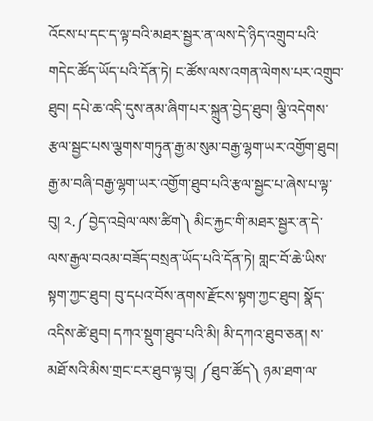འོངས་པ་དང་ད་ལྟ་བའི་མཐར་སྦྱར་ན་ལས་དེ་ཉིད་འགྲུབ་པའི་གདེང་ཚོད་ཡོད་པའི་དོན་ཏེ། ང་ཚོས་ལས་འགན་ལེགས་པར་འགྲུབ་ཐུབ། དཔེ་ཆ་འདི་དུས་ནམ་ཞིག་པར་སྐྲུན་བྱེད་ཐུབ། ལྕི་འདེགས་རྩལ་སྦྱང་པས་ལྕགས་གཏུན་རྒྱ་མ་སུམ་བརྒྱ་ལྷག་ཡར་འགྱོག་ཐུབ། རྒྱ་མ་བཞི་བརྒྱ་ལྷག་ཡར་འགྱོག་ཐུབ་པའི་རྩལ་སྦྱང་པ་ཞེས་པ་ལྟ་བུ། ༢.༼བྱེད་འབྲེལ་ལས་ཚིག༽ མིང་རྐྱང་གི་མཐར་སྦྱར་ན་དེ་ལས་རྒྱལ་བའམ་བཟོད་བསྲན་ཡོད་པའི་དོན་ཏེ། གླང་བོ་ཆེ་ཡིས་སྟག་ཀྱང་ཐུབ། བུ་དཔའ་བོས་ནགས་རྫོངས་སྟག་ཀྱང་ཐུབ། སྣོད་འདིས་ཚེ་ཐུབ། དཀའ་སྡུག་ཐུབ་པའི་མི། མི་དཀའ་ཐུབ་ཅན། ས་མཐོ་སའི་མིས་གྲང་ངར་ཐུབ་ལྟ་བུ། ༼ཐུབ་ཚོད༽ ཉམ་ཐག་ལ་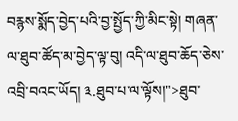བརྙས་སྨོད་བྱེད་པའི་བྱ་སྤྱོད་ཀྱི་མིང་སྟེ། གཞན་ལ་ཐུབ་ཚོད་མ་བྱེད་ལྟ་བུ། འདི་ལ་ཐུབ་ཆོད་ཅེས་འབྲི་བའང་ཡོད། ༣.ཐུབ་པ་ལ་ལྟོས།">ཐུབ་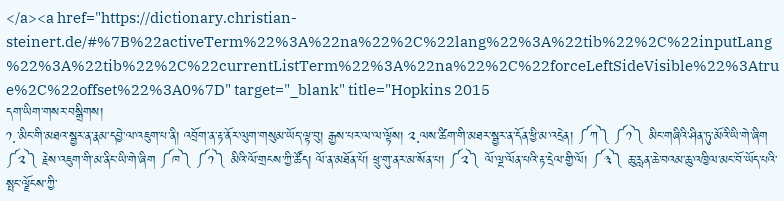</a><a href="https://dictionary.christian-steinert.de/#%7B%22activeTerm%22%3A%22na%22%2C%22lang%22%3A%22tib%22%2C%22inputLang%22%3A%22tib%22%2C%22currentListTerm%22%3A%22na%22%2C%22forceLeftSideVisible%22%3Atrue%2C%22offset%22%3A0%7D" target="_blank" title="Hopkins 2015
དག་ཡིག་གསར་བསྒྲིགས།
༡.་མིང་གི་མཐའ་སྦྱར་ན་རྣམ་དབྱེ་ལ་འཇུག་པ་ནི། འབྲོག་ན་རྟ་ནོར་ལུག་གསུམ་ཡོད་ལྟ་བུ། རྒྱས་པར་ལ་ལ་ལྟོས། ༢.ལས་ཚིག་གི་མཐར་སྦྱར་ན་དོན་ཕྱི་མ་འདྲེན། ༼ཀ༽ ༼༡༽ མིང་གཞིའི་ཤིན་ཏུ་མོའི་ཡི་གེ་ཞིག ༼༢༽ རྗེས་འཇུག་གི་མ་ནིང་ཡི་གེ་ཞིག ༼ཁ༽ ༼༡༽ མིའི་ལོ་གྲངས་ཀྱི་ཚོད། ལོ་ན་མཐོན་པོ། ཕྲུ་གུ་ནར་མ་སོན་པ། ༼༢༽ ལོ་ལྔ་ལོན་པའི་རྟ་དྲེལ་གྱི་ལོ། ༼༣༽ ཆུ་རླན་ཆེ་བའམ་ཆུ་འཁྱིལ་མང་བོ་ཡོད་པའི་སྤང་ལྗོངས་ཀྱི་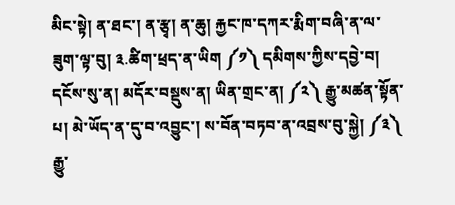མིང་སྟེ། ན་ཐང་། ན་རྩྭ། ན་ཆུ། རྐྱང་ཁ་དཀར་རྨིག་བཞི་ན་ལ་ཟུག་ལྟ་བུ། ༣.ཚིག་ཕྲད་ན་ཡིག ༼༡༽ དམིགས་ཀྱིས་དབྱེ་བ། དངོས་སུ་ན། མདོར་བསྡུས་ན། ཡིན་གྲང་ན། ༼༢༽ རྒྱུ་མཚན་སྟོན་པ། མེ་ཡོད་ན་དུ་བ་འབྱུང་། ས་བོན་བཏབ་ན་འབྲས་བུ་སྐྱེ། ༼༣༽ རྒྱུ་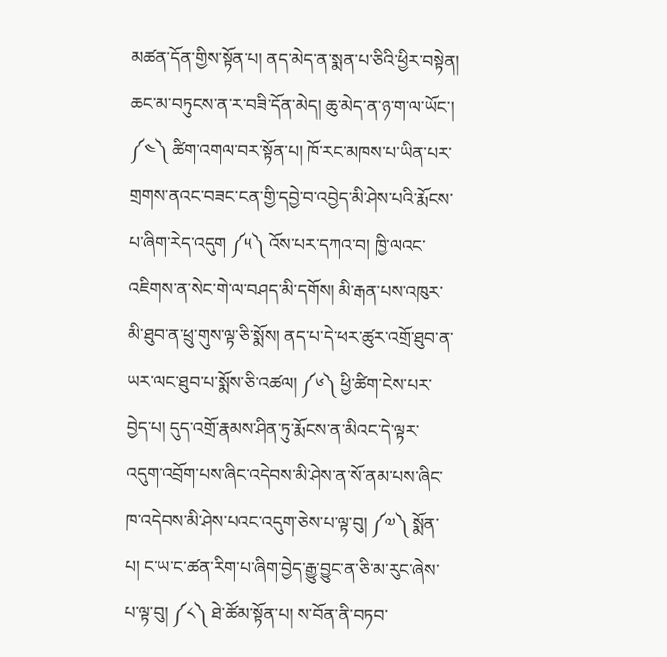མཚན་དོན་གྱིས་སྟོན་པ། ནད་མེད་ན་སྨན་པ་ཅིའི་ཕྱིར་བསྟེན། ཆང་མ་བཏུངས་ན་ར་བཟི་དོན་མེད། ཆུ་མེད་ན་ཉ་ག་ལ་ཡོང་། ༼༤༽ ཚིག་འགལ་བར་སྟོན་པ། ཁོ་རང་མཁས་པ་ཡིན་པར་གྲགས་ནའང་བཟང་ངན་གྱི་དབྱེ་བ་འབྱེད་མི་ཤེས་པའི་རྨོངས་པ་ཞིག་རེད་འདུག ༼༥༽ འོས་པར་དཀའ་བ། ཁྱི་ལའང་འཇིགས་ན་སེང་གེ་ལ་བཤད་མི་དགོས། མི་རྒན་པས་འཁུར་མི་ཐུབ་ན་ཕྲུ་གུས་ལྟ་ཅི་སྨོས། ནད་པ་དེ་ཕར་ཚུར་འགྲོ་ཐུབ་ན་ཡར་ལང་ཐུབ་པ་སྨོས་ཅི་འཚལ། ༼༦༽ ཕྱི་ཚིག་ངེས་པར་བྱེད་པ། དུད་འགྲོ་རྣམས་ཤིན་ཏུ་རྨོངས་ན་མིའང་དེ་ལྟར་འདུག་འབྲོག་པས་ཞིང་འདེབས་མི་ཤེས་ན་སོ་ནམ་པས་ཞིང་ཁ་འདེབས་མི་ཤེས་པའང་འདུག་ཅེས་པ་ལྟ་བུ། ༼༧༽ སྨོན་པ། ང་ཡ་ང་ཚན་རིག་པ་ཞིག་བྱེད་རྒྱུ་བྱུང་ན་ཅི་མ་རུང་ཞེས་པ་ལྟ་བུ། ༼༨༽ ཐེ་ཚོམ་སྟོན་པ། ས་བོན་ནི་བཏབ་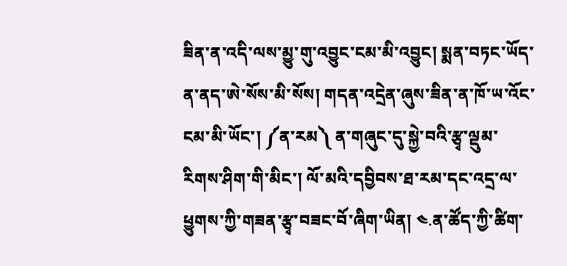ཟིན་ན་འདི་ལས་མྱུ་གུ་འབྱུང་ངམ་མི་འབྱུང། སྨན་བཏང་ཡོད་ན་ནད་ཨེ་སོས་མི་སོས། གདན་འདྲེན་ཞུས་ཟིན་ན་ཁོ་ཡ་འོང་ངམ་མི་ཡོང་། ༼ན་རམ༽ ན་གཞུང་དུ་སྐྱེ་བའི་རྩྭ་ལྡུམ་རིགས་ཤིག་གི་མིང་། ལོ་མའི་དབྱིབས་ཐ་རམ་དང་འདྲ་ལ་ཕྱུགས་ཀྱི་གཟན་རྩྭ་བཟང་བོ་ཞིག་ཡིན། ༤.ན་ཚོད་ཀྱི་ཚིག་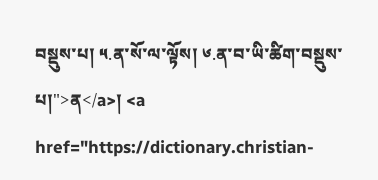བསྡུས་པ། ༥.ན་སོ་ལ་ལྟོས། ༦.ན་བ་ཡི་ཚིག་བསྡུས་པ།">ན</a>། <a href="https://dictionary.christian-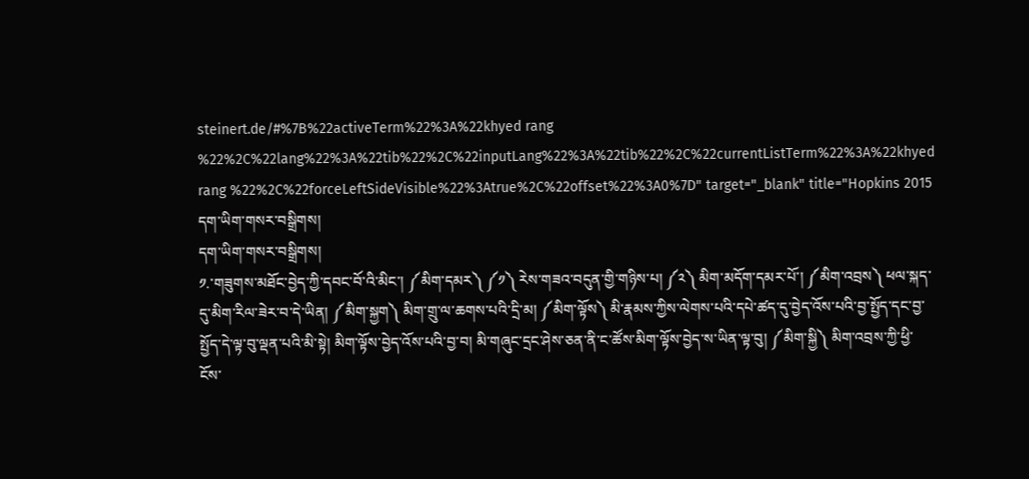steinert.de/#%7B%22activeTerm%22%3A%22khyed rang %22%2C%22lang%22%3A%22tib%22%2C%22inputLang%22%3A%22tib%22%2C%22currentListTerm%22%3A%22khyed rang %22%2C%22forceLeftSideVisible%22%3Atrue%2C%22offset%22%3A0%7D" target="_blank" title="Hopkins 2015
དག་ཡིག་གསར་བསྒྲིགས།
དག་ཡིག་གསར་བསྒྲིགས།
༡.་གཟུགས་མཐོང་བྱེད་ཀྱི་དབང་བོ་འི་མིང་། ༼མིག་དམར༽ ༼༡༽ རེས་གཟའ་བདུན་གྱི་གཉིས་པ། ༼༢༽ མིག་མདོག་དམར་པོ་། ༼མིག་འབྲས༽ ཕལ་སྐད་དུ་མིག་རིལ་ཟེར་བ་དེ་ཡིན། ༼མིག་སྐྱག༽ མིག་གྲུ་ལ་ཆགས་པའི་དྲི་མ། ༼མིག་ལྟོས༽ མི་རྣམས་ཀྱིས་ལེགས་པའི་དཔེ་ཚད་དུ་བྱེད་འོས་པའི་བྱ་སྤྱོད་དང་བྱ་སྤྱོད་དེ་ལྟ་བུ་ལྡན་པའི་མི་སྟེ། མིག་ལྟོས་བྱེད་འོས་པའི་བྱ་བ། མི་གཞུང་དྲང་ཤེས་ཅན་ནི་ང་ཚོས་མིག་ལྟོས་བྱེད་ས་ཡིན་ལྟ་བུ། ༼མིག་སྐྱི༽ མིག་འབྲས་ཀྱི་ཕྱི་ངོས་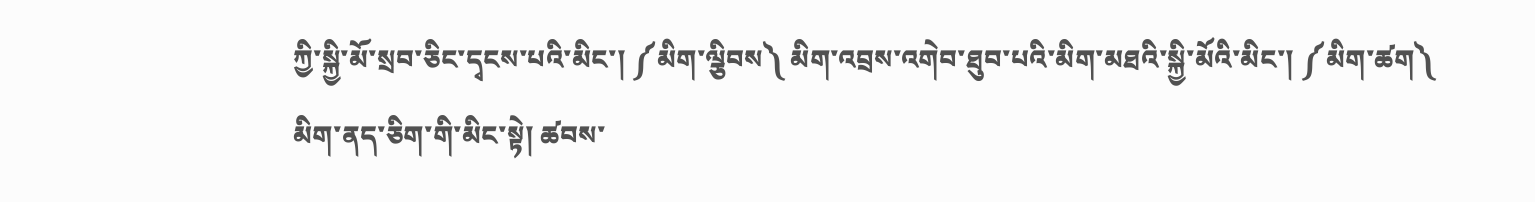ཀྱི་སྐྱི་མོ་སྲབ་ཅིང་དྭངས་པའི་མིང་། ༼མིག་ལྕིབས༽ མིག་འབྲས་འགེབ་ཐུབ་པའི་མིག་མཐའི་སྐྱི་མོའི་མིང་། ༼མིག་ཚག༽ མིག་ནད་ཅིག་གི་མིང་སྟེ། ཚབས་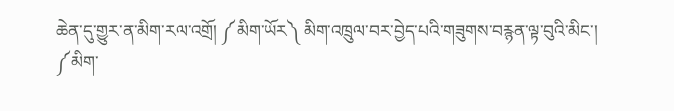ཆེན་དུ་གྱུར་ན་མིག་རལ་འགྲོ། ༼མིག་ཡོར༽ མིག་འཁྲུལ་བར་བྱེད་པའི་གཟུགས་བརྙན་ལྟ་བུའི་མིང་། ༼མིག་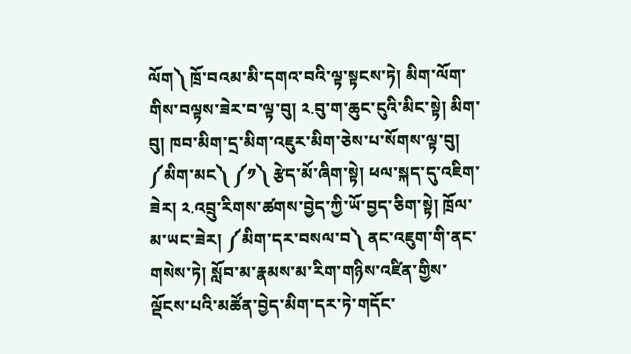ལོག༽ ཁྲོ་བའམ་མི་དགའ་བའི་ལྟ་སྟངས་ཏེ། མིག་ལོག་གིས་བལྟས་ཟེར་བ་ལྟ་བུ། ༢.བུ་ག་ཆུང་ངུའི་མིང་སྟེ། མིག་བུ། ཁབ་མིག་དྲ་མིག་འཇུར་མིག་ཅེས་པ་སོགས་ལྟ་བུ། ༼མིག་མང༽ ༼༡༽ རྩེད་མོ་ཞིག་སྟེ། ཕལ་སྐད་དུ་འཇིག་ཟེར། ༢.འབྲུ་རིགས་ཚགས་བྱེད་ཀྱི་ཡོ་བྱད་ཅིག་སྟེ། ཁྲོལ་མ་ཡང་ཟེར། ༼མིག་དར་བསལ་བ༽ ནང་འཇུག་གི་ནང་གསེས་ཏེ། སློབ་མ་རྣམས་མ་རིག་གཉིས་འཛིན་གྱིས་ལྡོངས་པའི་མཚོན་བྱེད་མིག་དར་ཏེ་གདོང་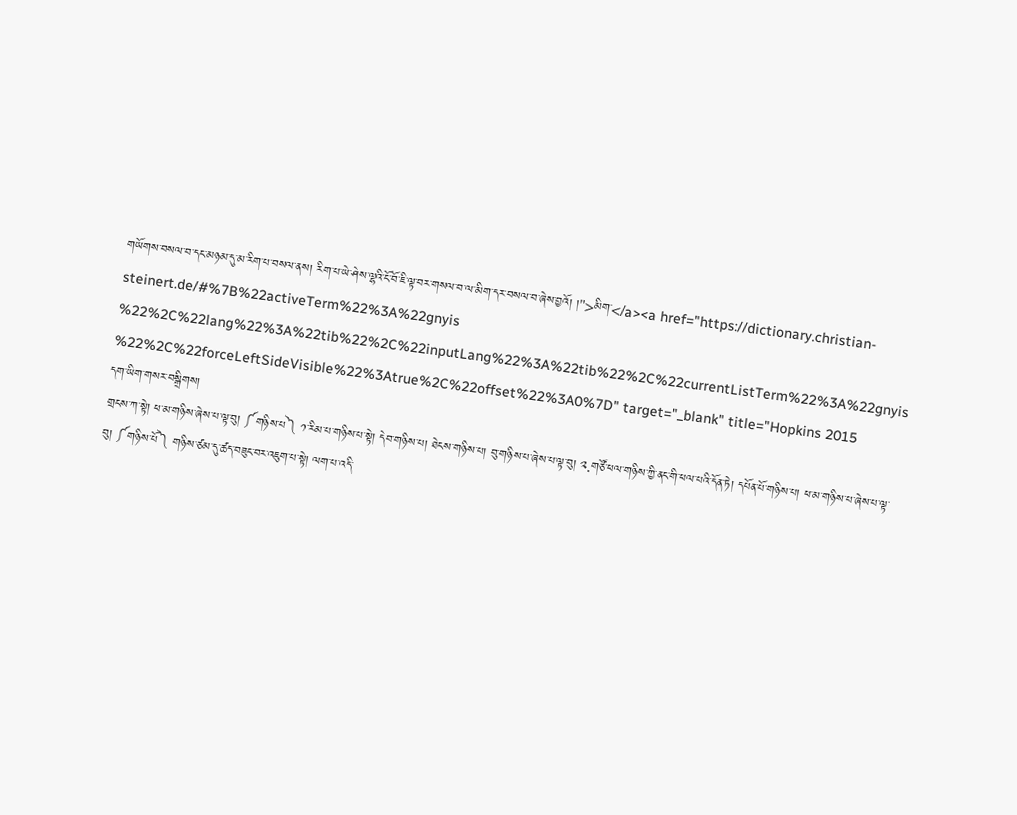གཡོགས་བསལ་བ་དང་མཉམ་དུ་མ་རིག་པ་བསལ་ནས། རིག་པ་ཡེ་ཤེས་ལྷའི་ངོ་བོ་ཇི་ལྟ་བར་གསལ་བ་ལ་མིག་དར་བསལ་བ་ཞེས་བྱའོ། །">མིག་</a><a href="https://dictionary.christian-steinert.de/#%7B%22activeTerm%22%3A%22gnyis %22%2C%22lang%22%3A%22tib%22%2C%22inputLang%22%3A%22tib%22%2C%22currentListTerm%22%3A%22gnyis %22%2C%22forceLeftSideVisible%22%3Atrue%2C%22offset%22%3A0%7D" target="_blank" title="Hopkins 2015
དག་ཡིག་གསར་བསྒྲིགས།
གྲངས་ཀ་སྟེ། ཕ་མ་གཉིས་ཞེས་པ་ལྟ་བུ། ༼གཉིས་པ༽ ༡་རིམ་པ་གཉིས་པ་སྟེ། དེབ་གཉིས་པ། ཐེངས་གཉིས་པ། བུ་གཉིས་པ་ཞེས་པ་ལྟ་བུ། ༢.གཙོ་ཕལ་གཉིས་ཀྱི་ནང་གི་ཕལ་པའི་དོན་ཏེ། དཔོན་པོ་གཉིས་པ། ཕ་མ་གཉིས་པ་ཞེས་པ་ལྟ་བུ། ༼གཉིས་པོ༽ གཉིས་ཙམ་དུ་ཚད་བཟུང་བར་འཇུག་པ་སྟེ། ལག་པ་འདི་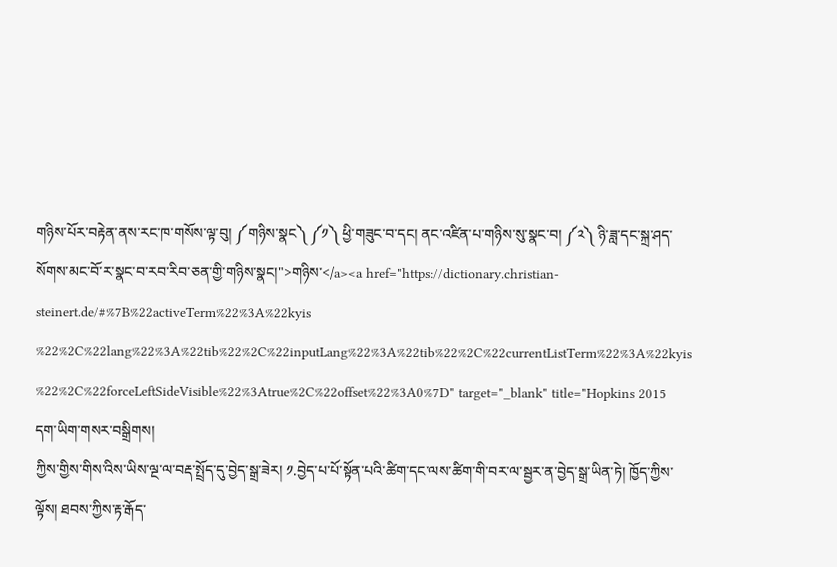གཉིས་པོར་བརྟེན་ནས་རང་ཁ་གསོས་ལྟ་བུ། ༼གཉིས་སྣང༽ ༼༡༽ ཕྱི་གཟུང་བ་དང། ནང་འཛིན་པ་གཉིས་སུ་སྣང་བ། ༼༢༽ ཉི་ཟླ་དང་སྐྲ་ཤད་སོགས་མང་བོ་ར་སྣང་བ་རབ་རིབ་ཅན་གྱི་གཉིས་སྣང།">གཉིས་</a><a href="https://dictionary.christian-steinert.de/#%7B%22activeTerm%22%3A%22kyis %22%2C%22lang%22%3A%22tib%22%2C%22inputLang%22%3A%22tib%22%2C%22currentListTerm%22%3A%22kyis %22%2C%22forceLeftSideVisible%22%3Atrue%2C%22offset%22%3A0%7D" target="_blank" title="Hopkins 2015
དག་ཡིག་གསར་བསྒྲིགས།
ཀྱིས་གྱིས་གིས་འིས་ཡིས་ལྔ་ལ་བརྡ་སྤྲོད་དུ་བྱེད་སྒྲ་ཟེར། ༡.བྱེད་པ་པོ་སྟོན་པའི་ཚིག་དང་ལས་ཚིག་གི་བར་ལ་སྦྱར་ན་བྱེད་སྒྲ་ཡིན་ཏེ། ཁྱོད་ཀྱིས་ལྟོས། ཐབས་ཀྱིས་རྟ་རྒོད་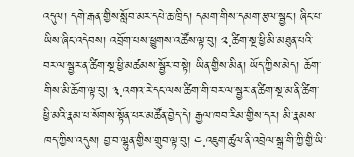འདུལ། དགེ་རྒན་གྱིས་སློབ་མར་དཔེ་ཆ་ཁྲིད། དམག་གིས་དམག་རྩལ་སྦྱང་། ཞིང་པ་ཡིས་ཞིང་འདེབས། འབྲོག་པས་ཕྱུགས་འཚོས་ལྟ་བུ། ༢.ཚིག་སྔ་ཕྱི་མི་མཐུན་པའི་བར་ལ་སྦྱར་ན་ཚིག་སྔ་ཕྱི་མཚམས་སྦྱོར་བ་སྟེ། ཡིན་གྱིས་མིན། ཡོད་ཀྱིས་མེད། ཆོག་གིས་མི་ཆོག་ལྟ་བུ། ༣.འགའ་རེ་དང་ལས་ཚིག་གི་བར་ལ་སྦྱར་ན་ཚིག་སྔ་མ་ནི་ཚིག་ཕྱི་མའི་རྣམ་པ་སོགས་སྟོན་པར་མཚོན་བྱེད་དེ། རྒྱལ་ཁབ་རིམ་གྱིས་དར། མི་རྣམས་ཁད་ཀྱིས་འདུས། བྱ་བ་ལྷུན་གྱིས་གྲུབ་ལྟ་བུ། ༤.འཇུག་ཚུལ་ནི་འབྲེལ་སྒྲ་གི་ཀྱི་གྱི་ཡི་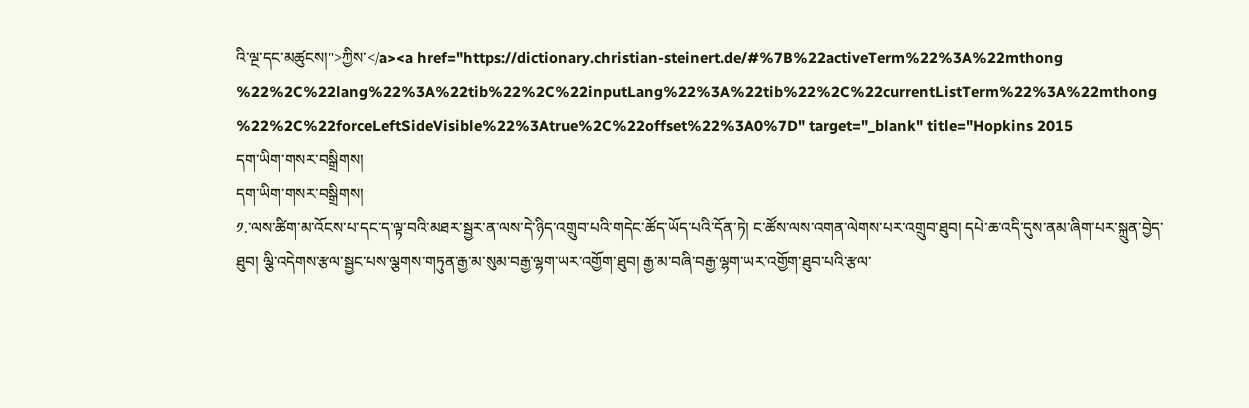འི་ལྔ་དང་མཚུངས།">ཀྱིས་</a><a href="https://dictionary.christian-steinert.de/#%7B%22activeTerm%22%3A%22mthong %22%2C%22lang%22%3A%22tib%22%2C%22inputLang%22%3A%22tib%22%2C%22currentListTerm%22%3A%22mthong %22%2C%22forceLeftSideVisible%22%3Atrue%2C%22offset%22%3A0%7D" target="_blank" title="Hopkins 2015
དག་ཡིག་གསར་བསྒྲིགས།
དག་ཡིག་གསར་བསྒྲིགས།
༡.་ལས་ཚིག་མ་འོངས་པ་དང་ད་ལྟ་བའི་མཐར་སྦྱར་ན་ལས་དེ་ཉིད་འགྲུབ་པའི་གདེང་ཚོད་ཡོད་པའི་དོན་ཏེ། ང་ཚོས་ལས་འགན་ལེགས་པར་འགྲུབ་ཐུབ། དཔེ་ཆ་འདི་དུས་ནམ་ཞིག་པར་སྐྲུན་བྱེད་ཐུབ། ལྕི་འདེགས་རྩལ་སྦྱང་པས་ལྕགས་གཏུན་རྒྱ་མ་སུམ་བརྒྱ་ལྷག་ཡར་འགྱོག་ཐུབ། རྒྱ་མ་བཞི་བརྒྱ་ལྷག་ཡར་འགྱོག་ཐུབ་པའི་རྩལ་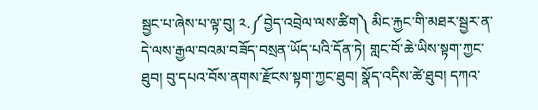སྦྱང་པ་ཞེས་པ་ལྟ་བུ། ༢.༼བྱེད་འབྲེལ་ལས་ཚིག༽ མིང་རྐྱང་གི་མཐར་སྦྱར་ན་དེ་ལས་རྒྱལ་བའམ་བཟོད་བསྲན་ཡོད་པའི་དོན་ཏེ། གླང་བོ་ཆེ་ཡིས་སྟག་ཀྱང་ཐུབ། བུ་དཔའ་བོས་ནགས་རྫོངས་སྟག་ཀྱང་ཐུབ། སྣོད་འདིས་ཚེ་ཐུབ། དཀའ་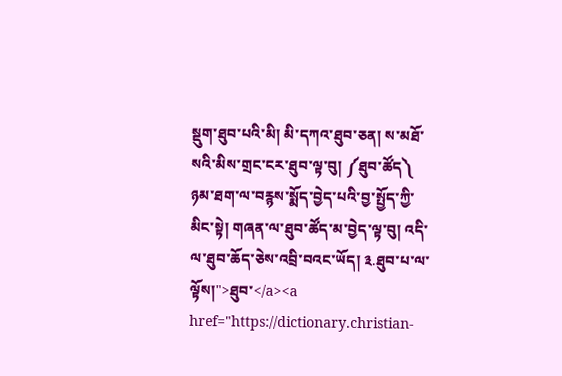སྡུག་ཐུབ་པའི་མི། མི་དཀའ་ཐུབ་ཅན། ས་མཐོ་སའི་མིས་གྲང་ངར་ཐུབ་ལྟ་བུ། ༼ཐུབ་ཚོད༽ ཉམ་ཐག་ལ་བརྙས་སྨོད་བྱེད་པའི་བྱ་སྤྱོད་ཀྱི་མིང་སྟེ། གཞན་ལ་ཐུབ་ཚོད་མ་བྱེད་ལྟ་བུ། འདི་ལ་ཐུབ་ཆོད་ཅེས་འབྲི་བའང་ཡོད། ༣.ཐུབ་པ་ལ་ལྟོས།">ཐུབ་</a><a href="https://dictionary.christian-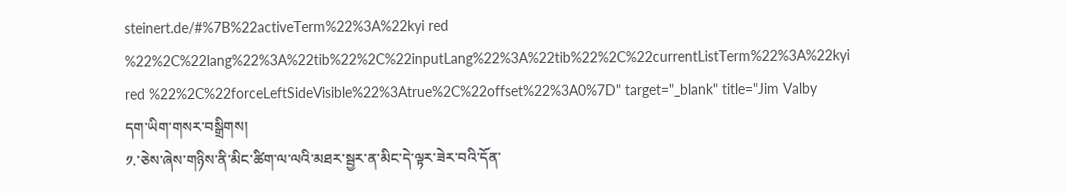steinert.de/#%7B%22activeTerm%22%3A%22kyi red %22%2C%22lang%22%3A%22tib%22%2C%22inputLang%22%3A%22tib%22%2C%22currentListTerm%22%3A%22kyi red %22%2C%22forceLeftSideVisible%22%3Atrue%2C%22offset%22%3A0%7D" target="_blank" title="Jim Valby
དག་ཡིག་གསར་བསྒྲིགས།
༡.་ཅེས་ཞེས་གཉིས་ནི་མིང་ཚིག་ལ་ལའི་མཐར་སྦྱར་ན་མིང་དེ་ལྟར་ཟེར་བའི་དོན་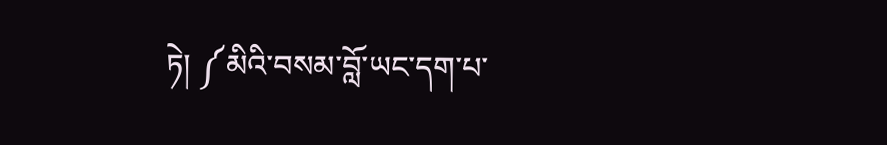ཏེ། ༼མིའི་བསམ་བློ་ཡང་དག་པ་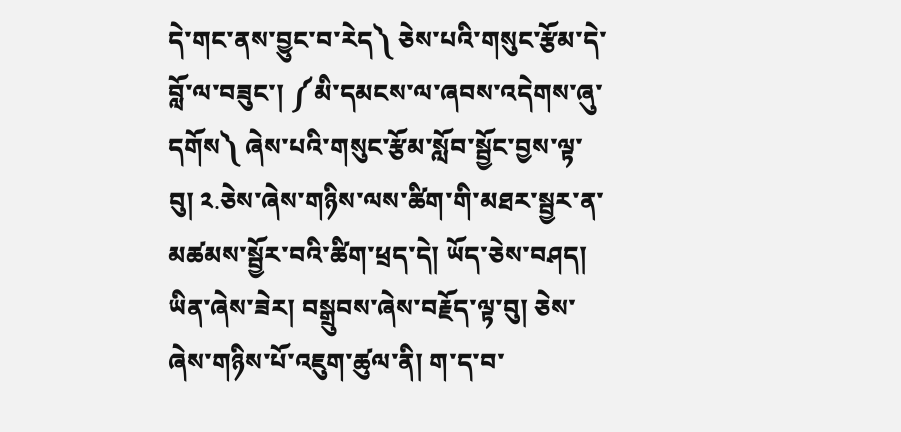དེ་གང་ནས་བྱུང་བ་རེད༽ ཅེས་པའི་གསུང་རྩོམ་དེ་བློ་ལ་བཟུང་། ༼མི་དམངས་ལ་ཞབས་འདེགས་ཞུ་དགོས༽ ཞེས་པའི་གསུང་རྩོམ་སློབ་སྦྱོང་བྱས་ལྟ་བུ། ༢.ཅེས་ཞེས་གཉིས་ལས་ཚིག་གི་མཐར་སྦྱར་ན་མཚམས་སྦྱོར་བའི་ཚིག་ཕྲད་དེ། ཡོད་ཅེས་བཤད། ཡིན་ཞེས་ཟེར། བསྒྲུབས་ཞེས་བརྗོད་ལྟ་བུ། ཅེས་ཞེས་གཉིས་པོ་འཇུག་ཚུལ་ནི། ག་ད་བ་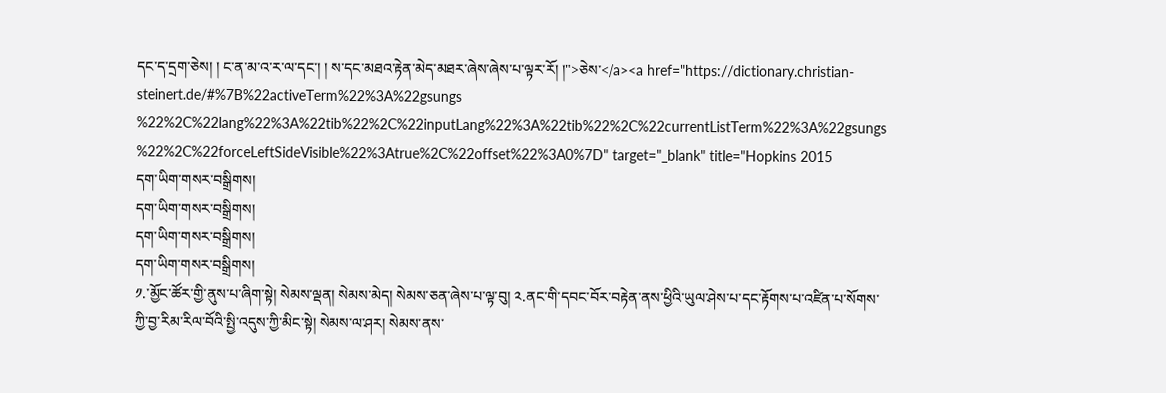དང་ད་དྲག་ཅེས། ། ང་ན་མ་འ་ར་ལ་དང་། ། ས་དང་མཐའ་རྟེན་མེད་མཐར་ཞེས་ཞེས་པ་ལྟར་རོ། །">ཅེས་</a><a href="https://dictionary.christian-steinert.de/#%7B%22activeTerm%22%3A%22gsungs %22%2C%22lang%22%3A%22tib%22%2C%22inputLang%22%3A%22tib%22%2C%22currentListTerm%22%3A%22gsungs %22%2C%22forceLeftSideVisible%22%3Atrue%2C%22offset%22%3A0%7D" target="_blank" title="Hopkins 2015
དག་ཡིག་གསར་བསྒྲིགས།
དག་ཡིག་གསར་བསྒྲིགས།
དག་ཡིག་གསར་བསྒྲིགས།
དག་ཡིག་གསར་བསྒྲིགས།
༡.་མྱོང་ཚོར་གྱི་ནུས་པ་ཞིག་སྟེ། སེམས་ལྡན། སེམས་མེད། སེམས་ཅན་ཞེས་པ་ལྟ་བུ། ༢.ནང་གི་དབང་བོར་བརྟེན་ནས་ཕྱིའི་ཡུལ་ཤེས་པ་དང་རྟོགས་པ་འཛིན་པ་སོགས་ཀྱི་བྱ་རིམ་རིལ་བོའི་སྤྱི་འདུས་ཀྱི་མིང་སྟེ། སེམས་ལ་ཤར། སེམས་ནས་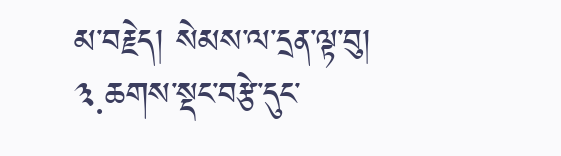མ་བརྗེད། སེམས་ལ་དྲན་ལྟ་བུ། ༣.ཆགས་སྡང་བརྩེ་དུང་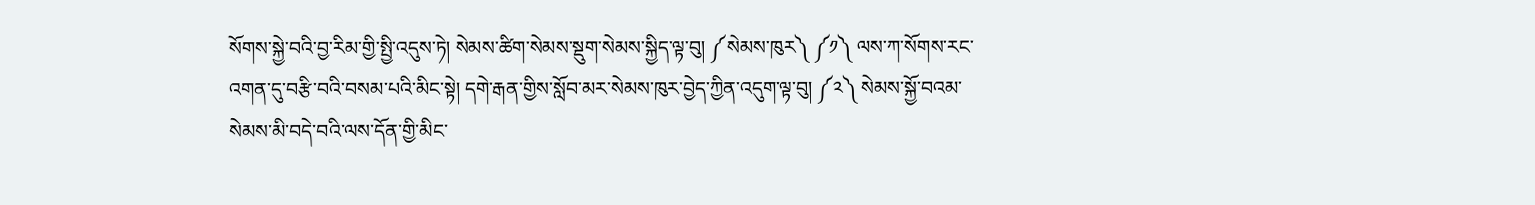སོགས་སྐྱེ་བའི་བྱ་རིམ་གྱི་སྤྱི་འདུས་ཏེ། སེམས་ཚིག་སེམས་སྡུག་སེམས་སྐྱིད་ལྟ་བུ། ༼སེམས་ཁུར༽ ༼༡༽ ལས་ཀ་སོགས་རང་འགན་དུ་བརྩི་བའི་བསམ་པའི་མིང་སྟེ། དགེ་རྒན་གྱིས་སློབ་མར་སེམས་ཁུར་བྱེད་ཀྱིན་འདུག་ལྟ་བུ། ༼༢༽ སེམས་སྐྱོ་བའམ་སེམས་མི་བདེ་བའི་ལས་དོན་གྱི་མིང་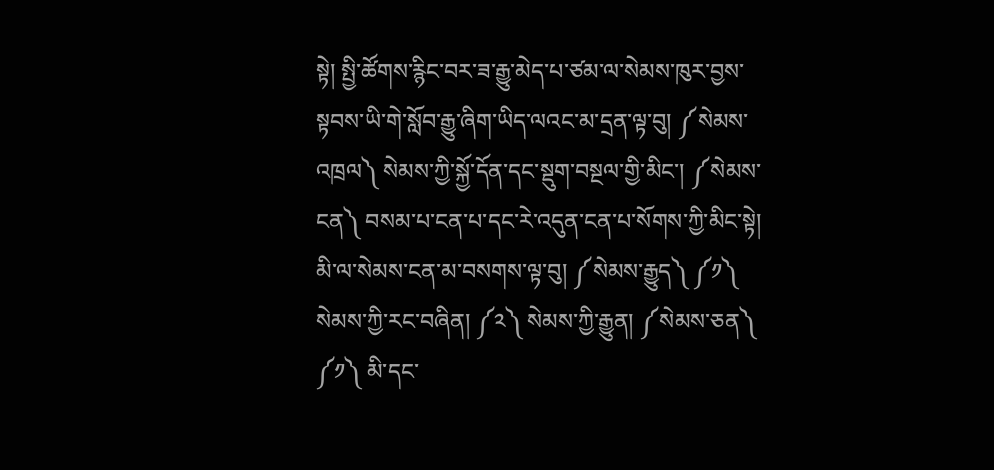སྟེ། སྤྱི་ཚོགས་རྙིང་བར་ཟ་རྒྱུ་མེད་པ་ཙམ་ལ་སེམས་ཁུར་བྱས་སྟབས་ཡི་གེ་སློབ་རྒྱུ་ཞིག་ཡིད་ལའང་མ་དྲན་ལྟ་བུ། ༼སེམས་འཁྲལ༽ སེམས་ཀྱི་སྐྱོ་དོན་དང་སྡུག་བསྔལ་གྱི་མིང་། ༼སེམས་ངན༽ བསམ་པ་ངན་པ་དང་རེ་འདུན་ངན་པ་སོགས་ཀྱི་མིང་སྟེ། མི་ལ་སེམས་ངན་མ་བསགས་ལྟ་བུ། ༼སེམས་རྒྱུད༽ ༼༡༽ སེམས་ཀྱི་རང་བཞིན། ༼༢༽ སེམས་ཀྱི་རྒྱུན། ༼སེམས་ཅན༽ ༼༡༽ མི་དང་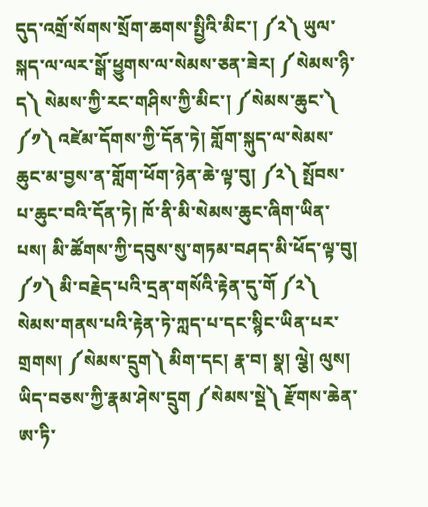དུད་འགྲོ་སོགས་སྲོག་ཆགས་སྤྱིའི་མིང་། ༼༢༽ ཡུལ་སྐད་ལ་ལར་སྒོ་ཕྱུགས་ལ་སེམས་ཅན་ཟེར། ༼སེམས་ཉི་ད༽ སེམས་ཀྱི་རང་གཤིས་ཀྱི་མིང་། ༼སེམས་ཆུང་༽ ༼༡༽ འཛེམ་དོགས་ཀྱི་དོན་ཏེ། གློག་སྐུད་ལ་སེམས་ཆུང་མ་བྱས་ན་གློག་ཕོག་ཉེན་ཆེ་ལྟ་བུ། ༼༢༽ སྤོབས་པ་ཆུང་བའི་དོན་ཏེ། ཁོ་ནི་མི་སེམས་ཆུང་ཞིག་ཡིན་པས། མི་ཚོགས་ཀྱི་དབུས་སུ་གཏམ་བཤད་མི་ཕོད་ལྟ་བུ། ༼༡༽ མི་བརྗེད་པའི་དྲན་གསོའི་རྟེན་དུ་གོ ༼༢༽ སེམས་གནས་པའི་རྟེན་ཏེ་ཀླད་པ་དང་སྙིང་ཡིན་པར་གྲགས། ༼སེམས་དྲུག༽ མིག་དང། རྣ་བ། སྣ། ལྕེ། ལུས། ཡིད་བཅས་ཀྱི་རྣམ་ཤེས་དྲུག ༼སེམས་སྡེ༽ རྫོགས་ཆེན་ཨ་ཏི་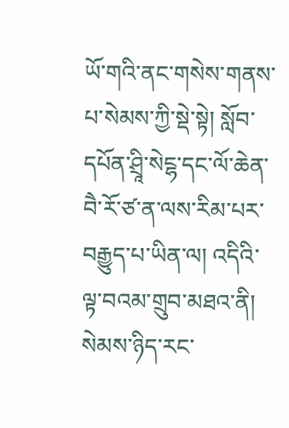ཡོ་གའི་ནང་གསེས་གནས་པ་སེམས་ཀྱི་སྡེ་སྟེ། སློབ་དཔོན་ཤྲཱི་སེངྷ་དང་ལོ་ཆེན་བཻ་རོ་ཙ་ན་ལས་རིམ་པར་བརྒྱུད་པ་ཡིན་ལ། འདིའི་ལྟ་བའམ་གྲུབ་མཐའ་ནི། སེམས་ཉིད་རང་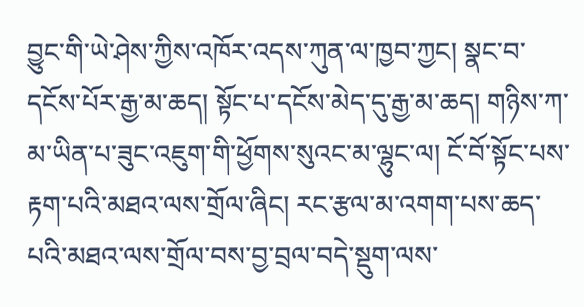བྱུང་གི་ཡེ་ཤེས་ཀྱིས་འཁོར་འདས་ཀུན་ལ་ཁྱབ་ཀྱང། སྣང་བ་དངོས་པོར་རྒྱ་མ་ཆད། སྟོང་པ་དངོས་མེད་དུ་རྒྱ་མ་ཆད། གཉིས་ཀ་མ་ཡིན་པ་ཟུང་འཇུག་གི་ཕྱོགས་སུའང་མ་ལྷུང་ལ། ངོ་བོ་སྟོང་པས་རྟག་པའི་མཐའ་ལས་གྲོལ་ཞིང། རང་རྩལ་མ་འགག་པས་ཆད་པའི་མཐའ་ལས་གྲོལ་བས་བྱ་བྲལ་བདེ་སྡུག་ལས་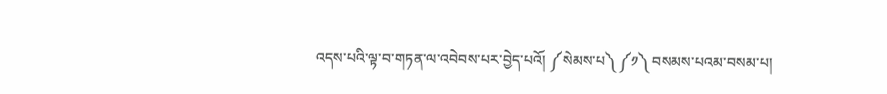འདས་པའི་ལྟ་བ་གཏན་ལ་འབེབས་པར་བྱེད་པའོ། ༼སེམས་པ༽ ༼༡༽ བསམས་པའམ་བསམ་པ།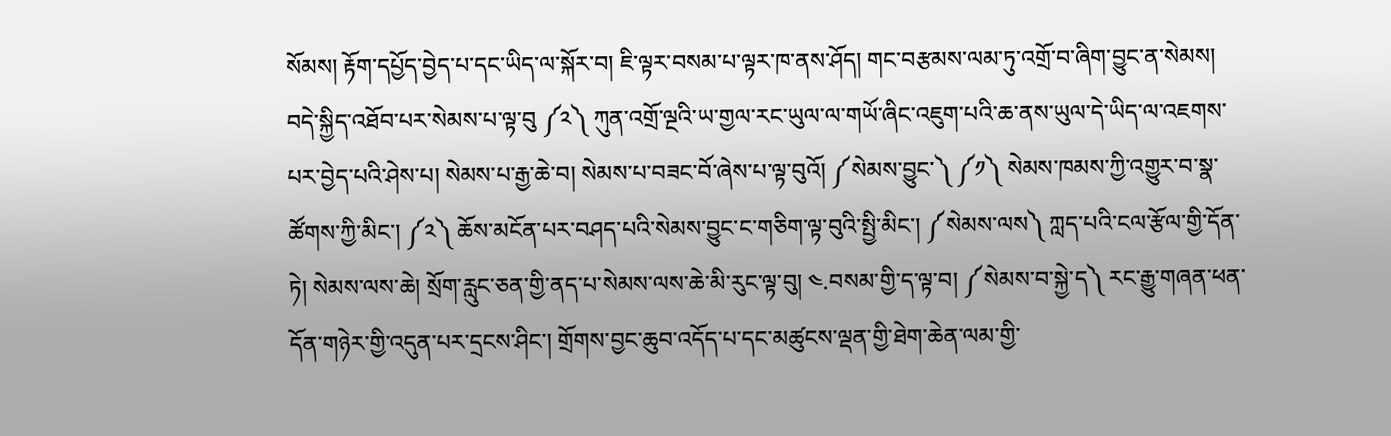སོམས། རྟོག་དཔྱོད་བྱེད་པ་དང་ཡིད་ལ་སྐོར་བ། ཇི་ལྟར་བསམ་པ་ལྟར་ཁ་ནས་ཤོད། གང་བརྩམས་ལམ་ཏུ་འགྲོ་བ་ཞིག་བྱུང་ན་སེམས། བདེ་སྐྱིད་འཐོབ་པར་སེམས་པ་ལྟ་བུ ༼༢༽ ཀུན་འགྲོ་ལྔའི་ཡ་གྱལ་རང་ཡུལ་ལ་གཡོ་ཞིང་འཇུག་པའི་ཆ་ནས་ཡུལ་དེ་ཡིད་ལ་འཇགས་པར་བྱེད་པའི་ཤེས་པ། སེམས་པ་རྒྱ་ཆེ་བ། སེམས་པ་བཟང་བོ་ཞེས་པ་ལྟ་བུའོ། ༼སེམས་བྱུང་༽ ༼༡༽ སེམས་ཁམས་ཀྱི་འགྱུར་བ་སྣ་ཚོགས་ཀྱི་མིང་། ༼༢༽ ཆོས་མངོན་པར་བཤད་པའི་སེམས་བྱུང་ང་གཅིག་ལྟ་བུའི་སྤྱི་མིང་། ༼སེམས་ལས༽ ཀླད་པའི་ངལ་རྩོལ་གྱི་དོན་ཏེ། སེམས་ལས་ཆེ། སྲོག་རླུང་ཅན་གྱི་ནད་པ་སེམས་ལས་ཆེ་མི་རུང་ལྟ་བུ། ༤.བསམ་གྱི་ད་ལྟ་བ། ༼སེམས་བ་སྐྱེ་ད༽ རང་རྒྱུ་གཞན་ཕན་དོན་གཉེར་གྱི་འདུན་པར་དྲངས་ཤིང་། གྲོགས་བྱང་ཆུབ་འདོད་པ་དང་མཚུངས་ལྡན་གྱི་ཐེག་ཆེན་ལམ་གྱི་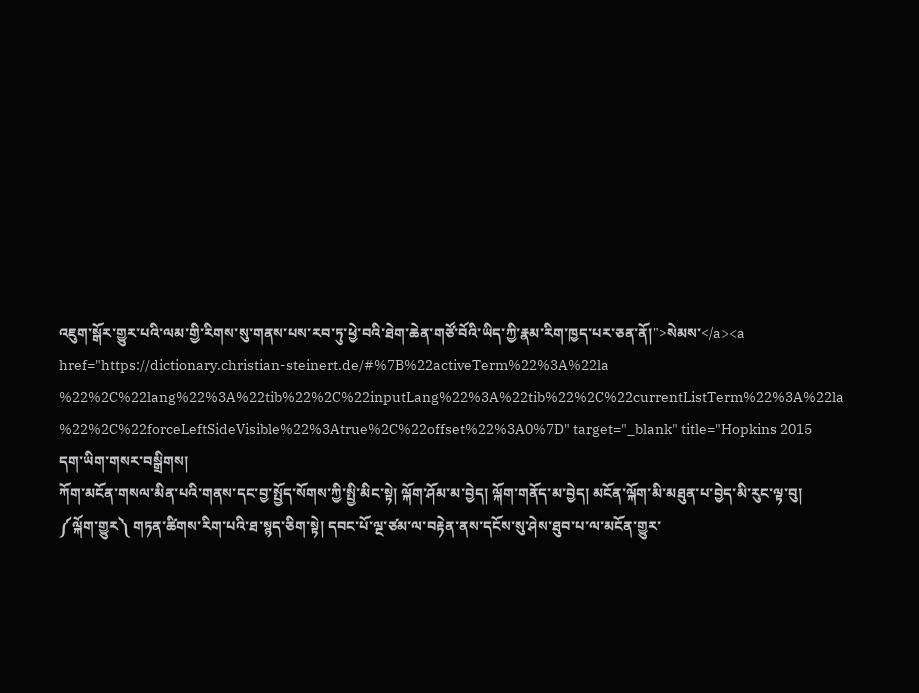འཇུག་སྒོར་གྱུར་པའི་ལམ་གྱི་རིགས་སུ་གནས་པས་རབ་ཏུ་ཕྱེ་བའི་ཐེག་ཆེན་གཙོ་བོའི་ཡིད་ཀྱི་རྣམ་རིག་ཁྱད་པར་ཅན་ནོ།">སེམས་</a><a href="https://dictionary.christian-steinert.de/#%7B%22activeTerm%22%3A%22la %22%2C%22lang%22%3A%22tib%22%2C%22inputLang%22%3A%22tib%22%2C%22currentListTerm%22%3A%22la %22%2C%22forceLeftSideVisible%22%3Atrue%2C%22offset%22%3A0%7D" target="_blank" title="Hopkins 2015
དག་ཡིག་གསར་བསྒྲིགས།
ཀོག་མངོན་གསལ་མིན་པའི་གནས་དང་བྱ་སྤྱོད་སོགས་ཀྱི་སྤྱི་མིང་སྟེ། ལྐོག་ཤོམ་མ་བྱེད། ལྐོག་གནོད་མ་བྱེད། མངོན་ལྐོག་མི་མཐུན་པ་བྱེད་མི་རུང་ལྟ་བུ། ༼ལྐོག་གྱུར༽ གཏན་ཚིགས་རིག་པའི་ཐ་སྙད་ཅིག་སྟེ། དབང་པོ་ལྔ་ཙམ་ལ་བརྟེན་ནས་དངོས་སུ་ཤེས་ཐུབ་པ་ལ་མངོན་གྱུར་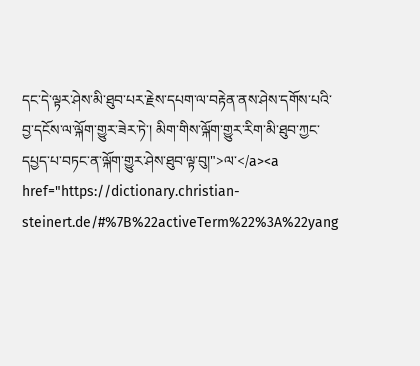དང་དེ་ལྟར་ཤེས་མི་ཐུབ་པར་རྗེས་དཔག་ལ་བརྟེན་ནས་ཤེས་དགོས་པའི་བྱ་དངོས་ལ་ལྐོག་གྱུར་ཟེར་ཏེ་། མིག་གིས་ལྐོག་གྱུར་རིག་མི་ཐུབ་ཀྱང་དཔྱད་པ་བཏང་ན་ལྐོག་གྱུར་ཤེས་ཐུབ་ལྟ་བུ།">ལ་</a><a href="https://dictionary.christian-steinert.de/#%7B%22activeTerm%22%3A%22yang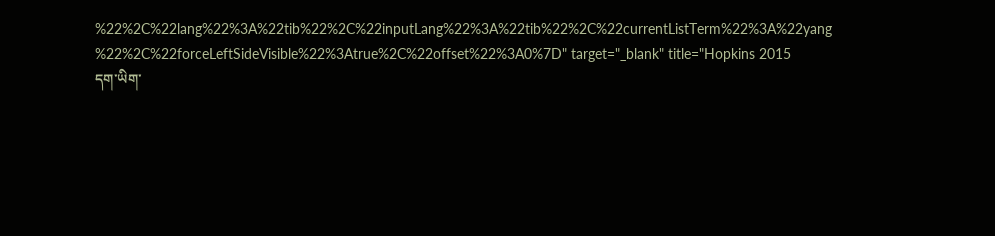%22%2C%22lang%22%3A%22tib%22%2C%22inputLang%22%3A%22tib%22%2C%22currentListTerm%22%3A%22yang %22%2C%22forceLeftSideVisible%22%3Atrue%2C%22offset%22%3A0%7D" target="_blank" title="Hopkins 2015
དག་ཡིག་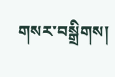གསར་བསྒྲིགས།